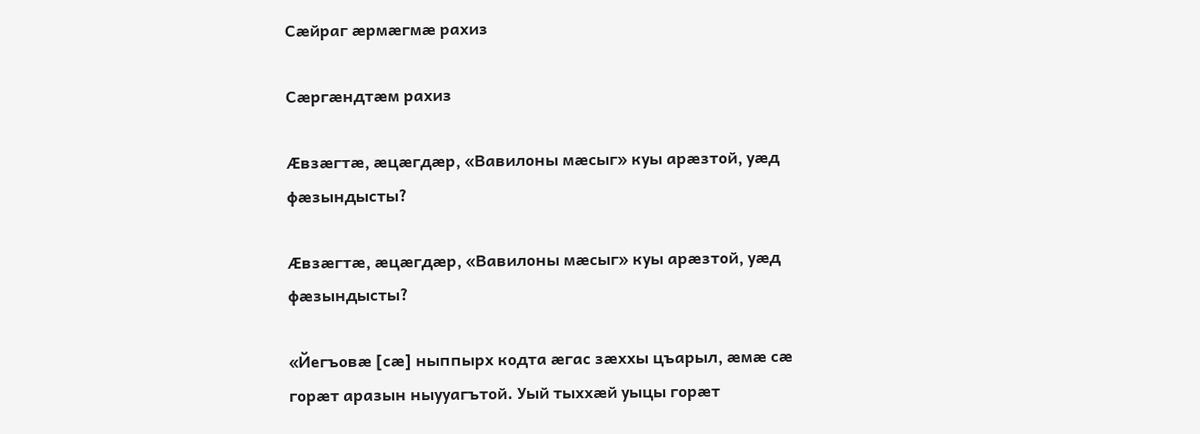Сӕйраг ӕрмӕгмӕ рахиз

Сӕргӕндтӕм рахиз

Ӕвзӕгтӕ, ӕцӕгдӕр, «Вавилоны мӕсыг» куы арӕзтой, уӕд фӕзындысты?

Ӕвзӕгтӕ, ӕцӕгдӕр, «Вавилоны мӕсыг» куы арӕзтой, уӕд фӕзындысты?

«Йегъовӕ [сӕ] ныппырх кодта ӕгас зӕххы цъарыл, ӕмӕ сӕ горӕт аразын ныууагътой. Уый тыххӕй уыцы горӕт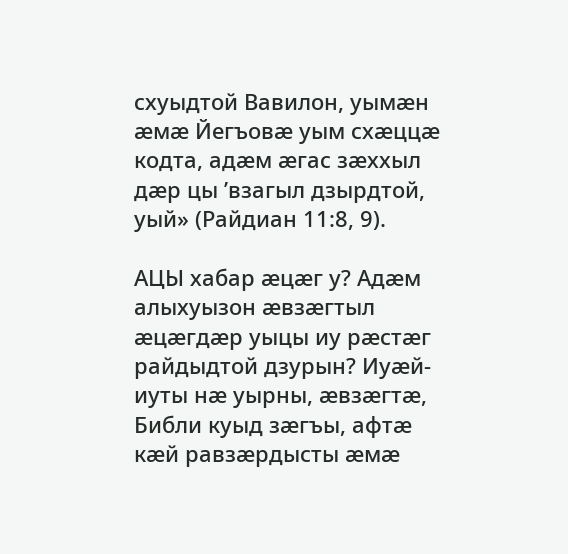схуыдтой Вавилон, уымӕн ӕмӕ Йегъовӕ уым схӕццӕ кодта, адӕм ӕгас зӕххыл дӕр цы ’взагыл дзырдтой, уый» (Райдиан 11:8, 9).

АЦЫ хабар ӕцӕг у? Адӕм алыхуызон ӕвзӕгтыл ӕцӕгдӕр уыцы иу рӕстӕг райдыдтой дзурын? Иуӕй-иуты нӕ уырны, ӕвзӕгтӕ, Библи куыд зӕгъы, афтӕ кӕй равзӕрдысты ӕмӕ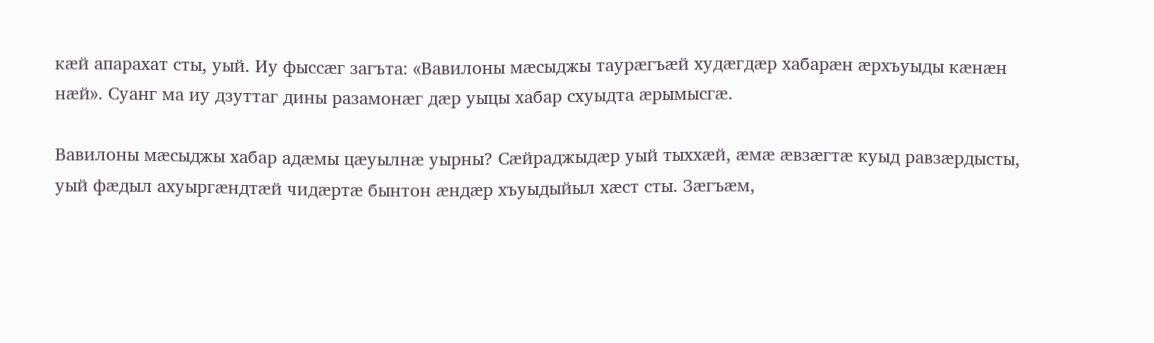кӕй апарахат сты, уый. Иу фыссӕг загъта: «Вавилоны мӕсыджы таурӕгъӕй худӕгдӕр хабарӕн ӕрхъуыды кӕнӕн нӕй». Суанг ма иу дзуттаг дины разамонӕг дӕр уыцы хабар схуыдта ӕрымысгӕ.

Вавилоны мӕсыджы хабар адӕмы цӕуылнӕ уырны? Сӕйраджыдӕр уый тыххӕй, ӕмӕ ӕвзӕгтӕ куыд равзӕрдысты, уый фӕдыл ахуыргӕндтӕй чидӕртӕ бынтон ӕндӕр хъуыдыйыл хӕст сты. Зӕгъӕм,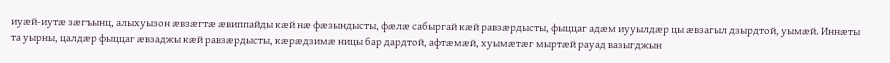иуӕй-иутӕ зӕгъынц, алыхуызон ӕвзӕгтӕ ӕвиппайды кӕй нӕ фӕзындысты, фӕлӕ сабыргай кӕй равзӕрдысты, фыццаг адӕм иууылдӕр цы ӕвзагыл дзырдтой, уымӕй. Иннӕты та уырны, цалдӕр фыццаг ӕвзаджы кӕй равзӕрдысты, кӕрӕдзимӕ ницы бар дардтой, афтӕмӕй, хуымӕтӕг мыртӕй рауад вазыгджын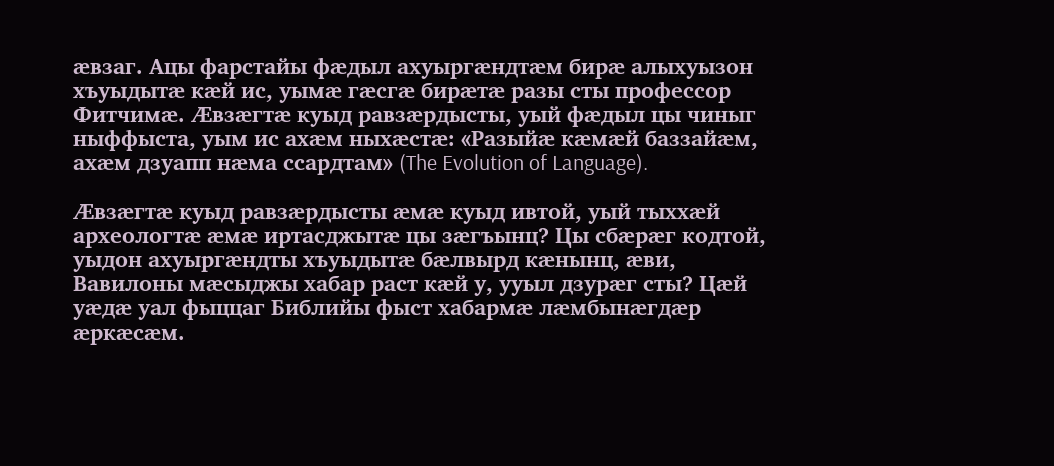ӕвзаг. Ацы фарстайы фӕдыл ахуыргӕндтӕм бирӕ алыхуызон хъуыдытӕ кӕй ис, уымӕ гӕсгӕ бирӕтӕ разы сты профессор Фитчимӕ. Ӕвзӕгтӕ куыд равзӕрдысты, уый фӕдыл цы чиныг ныффыста, уым ис ахӕм ныхӕстӕ: «Разыйӕ кӕмӕй баззайӕм, ахӕм дзуапп нӕма ссардтам» (The Evolution of Language).

Ӕвзӕгтӕ куыд равзӕрдысты ӕмӕ куыд ивтой, уый тыххӕй археологтӕ ӕмӕ иртасджытӕ цы зӕгъынц? Цы сбӕрӕг кодтой, уыдон ахуыргӕндты хъуыдытӕ бӕлвырд кӕнынц, ӕви, Вавилоны мӕсыджы хабар раст кӕй у, ууыл дзурӕг сты? Цӕй уӕдӕ уал фыццаг Библийы фыст хабармӕ лӕмбынӕгдӕр ӕркӕсӕм.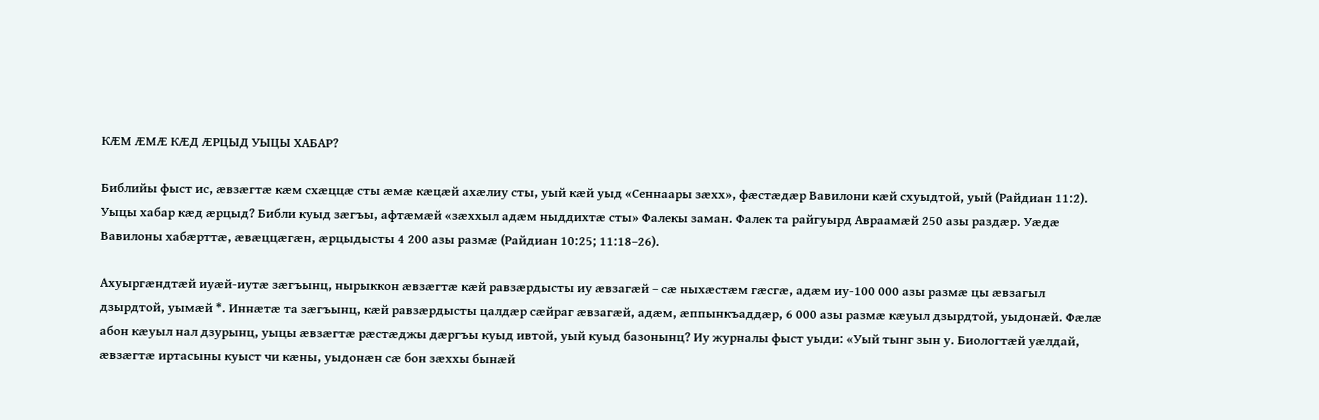КӔМ ӔМӔ КӔД ӔРЦЫД УЫЦЫ ХАБАР?

Библийы фыст ис, ӕвзӕгтӕ кӕм схӕццӕ сты ӕмӕ кӕцӕй ахӕлиу сты, уый кӕй уыд «Сеннаары зӕхх», фӕстӕдӕр Вавилони кӕй схуыдтой, уый (Райдиан 11:2). Уыцы хабар кӕд ӕрцыд? Библи куыд зӕгъы, афтӕмӕй «зӕххыл адӕм ныддихтӕ сты» Фалекы заман. Фалек та райгуырд Авраамӕй 250 азы раздӕр. Уӕдӕ Вавилоны хабӕрттӕ, ӕвӕццӕгӕн, ӕрцыдысты 4 200 азы размӕ (Райдиан 10:25; 11:18–26).

Ахуыргӕндтӕй иуӕй-иутӕ зӕгъынц, нырыккон ӕвзӕгтӕ кӕй равзӕрдысты иу ӕвзагӕй – сӕ ныхӕстӕм гӕсгӕ, адӕм иу-100 000 азы размӕ цы ӕвзагыл дзырдтой, уымӕй *. Иннӕтӕ та зӕгъынц, кӕй равзӕрдысты цалдӕр сӕйраг ӕвзагӕй, адӕм, ӕппынкъаддӕр, 6 000 азы размӕ кӕуыл дзырдтой, уыдонӕй. Фӕлӕ абон кӕуыл нал дзурынц, уыцы ӕвзӕгтӕ рӕстӕджы дӕргъы куыд ивтой, уый куыд базонынц? Иу журналы фыст уыди: «Уый тынг зын у. Биологтӕй уӕлдай, ӕвзӕгтӕ иртасыны куыст чи кӕны, уыдонӕн сӕ бон зӕххы бынӕй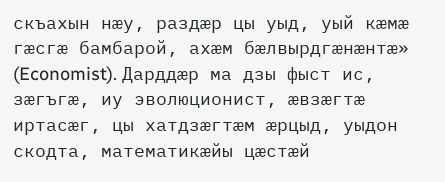скъахын нӕу, раздӕр цы уыд, уый кӕмӕ гӕсгӕ бамбарой, ахӕм бӕлвырдгӕнӕнтӕ» (Economist). Дарддӕр ма дзы фыст ис, зӕгъгӕ, иу эволюционист, ӕвзӕгтӕ иртасӕг, цы хатдзӕгтӕм ӕрцыд, уыдон скодта, математикӕйы цӕстӕй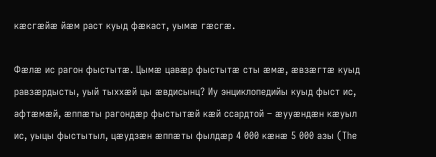кӕсгӕйӕ йӕм раст куыд фӕкаст, уымӕ гӕсгӕ.

Фӕлӕ ис рагон фыстытӕ. Цымӕ цавӕр фыстытӕ сты ӕмӕ, ӕвзӕгтӕ куыд равзӕрдысты, уый тыххӕй цы ӕвдисынц? Иу энциклопедийы куыд фыст ис, афтӕмӕй, ӕппӕты рагондӕр фыстытӕй кӕй ссардтой – ӕууӕндӕн кӕуыл ис, уыцы фыстытыл, цӕудзӕн ӕппӕты фылдӕр 4 000 кӕнӕ 5 000 азы (The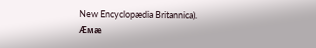New Encyclopædia Britannica). Ӕмӕ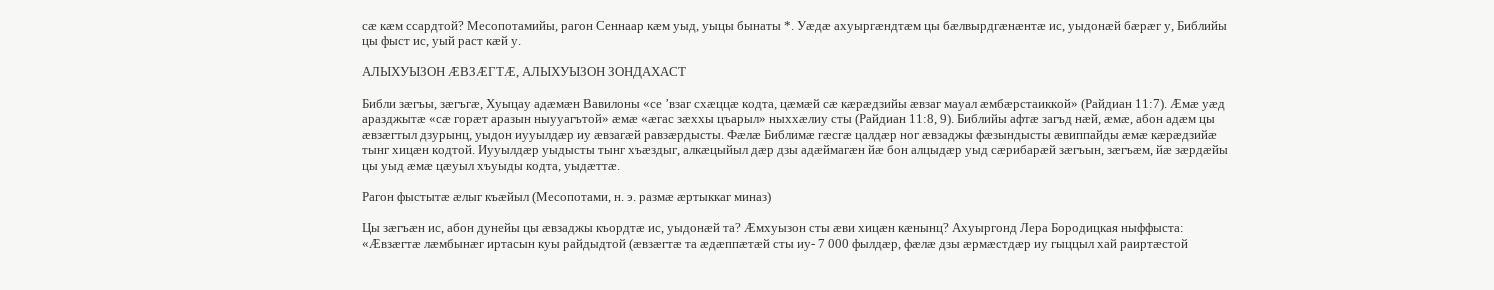сӕ кӕм ссардтой? Месопотамийы, рагон Сеннаар кӕм уыд, уыцы бынаты *. Уӕдӕ ахуыргӕндтӕм цы бӕлвырдгӕнӕнтӕ ис, уыдонӕй бӕрӕг у, Библийы цы фыст ис, уый раст кӕй у.

АЛЫХУЫЗОН ӔВЗӔГТӔ, АЛЫХУЫЗОН ЗОНДАХАСТ

Библи зӕгъы, зӕгъгӕ, Хуыцау адӕмӕн Вавилоны «се ’взаг схӕццӕ кодта, цӕмӕй сӕ кӕрӕдзийы ӕвзаг мауал ӕмбӕрстаиккой» (Райдиан 11:7). Ӕмӕ уӕд аразджытӕ «сӕ горӕт аразын ныууагътой» ӕмӕ «ӕгас зӕххы цъарыл» ныххӕлиу сты (Райдиан 11:8, 9). Библийы афтӕ загъд нӕй, ӕмӕ, абон адӕм цы ӕвзӕгтыл дзурынц, уыдон иууылдӕр иу ӕвзагӕй равзӕрдысты. Фӕлӕ Библимӕ гӕсгӕ цалдӕр ног ӕвзаджы фӕзындысты ӕвиппайды ӕмӕ кӕрӕдзийӕ тынг хицӕн кодтой. Иууылдӕр уыдысты тынг хъӕздыг, алкӕцыйыл дӕр дзы адӕймагӕн йӕ бон алцыдӕр уыд сӕрибарӕй зӕгъын, зӕгъӕм, йӕ зӕрдӕйы цы уыд ӕмӕ цӕуыл хъуыды кодта, уыдӕттӕ.

Рагон фыстытӕ ӕлыг къӕйыл (Месопотами, н. э. размӕ ӕртыккаг миназ)

Цы зӕгъӕн ис, абон дунейы цы ӕвзаджы къордтӕ ис, уыдонӕй та? Ӕмхуызон сты ӕви хицӕн кӕнынц? Ахуыргонд Лера Бородицкая ныффыста: «Ӕвзӕгтӕ лӕмбынӕг иртасын куы райдыдтой (ӕвзӕгтӕ та ӕдӕппӕтӕй сты иу- 7 000 фылдӕр, фӕлӕ дзы ӕрмӕстдӕр иу гыццыл хай раиртӕстой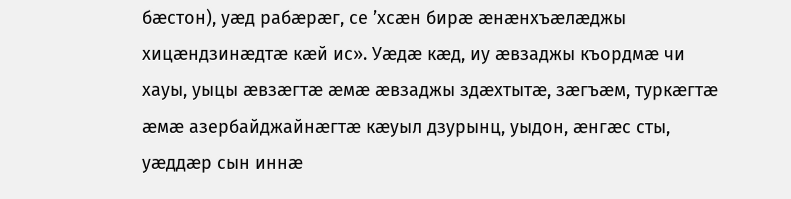бӕстон), уӕд рабӕрӕг, се ’хсӕн бирӕ ӕнӕнхъӕлӕджы хицӕндзинӕдтӕ кӕй ис». Уӕдӕ кӕд, иу ӕвзаджы къордмӕ чи хауы, уыцы ӕвзӕгтӕ ӕмӕ ӕвзаджы здӕхтытӕ, зӕгъӕм, туркӕгтӕ ӕмӕ азербайджайнӕгтӕ кӕуыл дзурынц, уыдон, ӕнгӕс сты, уӕддӕр сын иннӕ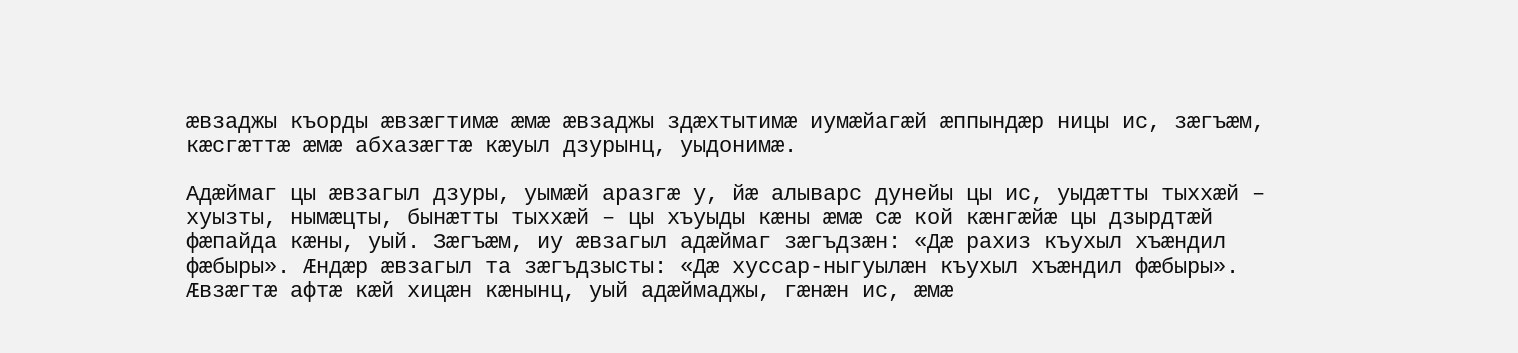ӕвзаджы къорды ӕвзӕгтимӕ ӕмӕ ӕвзаджы здӕхтытимӕ иумӕйагӕй ӕппындӕр ницы ис, зӕгъӕм, кӕсгӕттӕ ӕмӕ абхазӕгтӕ кӕуыл дзурынц, уыдонимӕ.

Адӕймаг цы ӕвзагыл дзуры, уымӕй аразгӕ у, йӕ алыварс дунейы цы ис, уыдӕтты тыххӕй – хуызты, нымӕцты, бынӕтты тыххӕй – цы хъуыды кӕны ӕмӕ сӕ кой кӕнгӕйӕ цы дзырдтӕй фӕпайда кӕны, уый. Зӕгъӕм, иу ӕвзагыл адӕймаг зӕгъдзӕн: «Дӕ рахиз къухыл хъӕндил фӕбыры». Ӕндӕр ӕвзагыл та зӕгъдзысты: «Дӕ хуссар-ныгуылӕн къухыл хъӕндил фӕбыры». Ӕвзӕгтӕ афтӕ кӕй хицӕн кӕнынц, уый адӕймаджы, гӕнӕн ис, ӕмӕ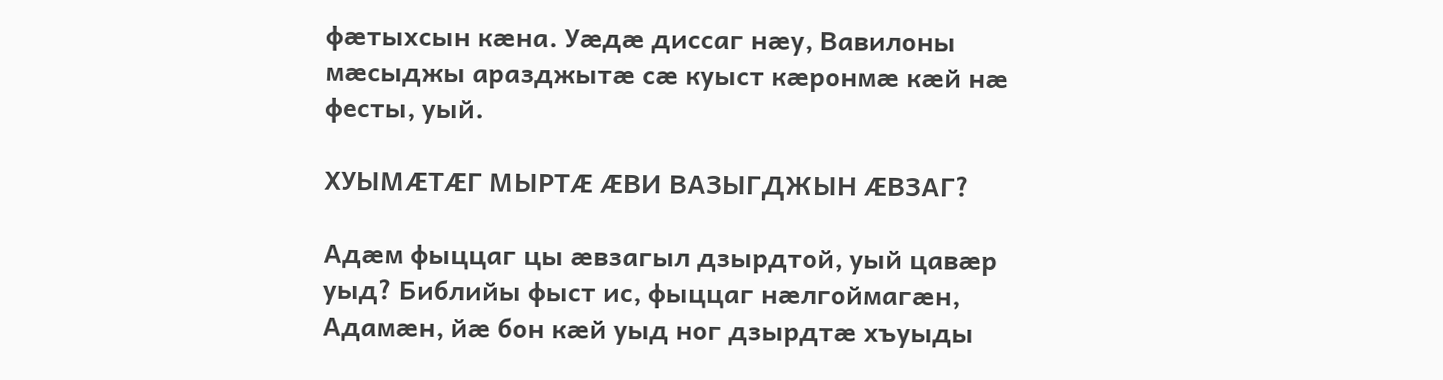фӕтыхсын кӕна. Уӕдӕ диссаг нӕу, Вавилоны мӕсыджы аразджытӕ сӕ куыст кӕронмӕ кӕй нӕ фесты, уый.

ХУЫМӔТӔГ МЫРТӔ ӔВИ ВАЗЫГДЖЫН ӔВЗАГ?

Адӕм фыццаг цы ӕвзагыл дзырдтой, уый цавӕр уыд? Библийы фыст ис, фыццаг нӕлгоймагӕн, Адамӕн, йӕ бон кӕй уыд ног дзырдтӕ хъуыды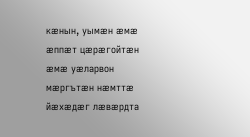кӕнын, уымӕн ӕмӕ ӕппӕт цӕрӕгойтӕн ӕмӕ уӕларвон мӕргътӕн нӕмттӕ йӕхӕдӕг лӕвӕрдта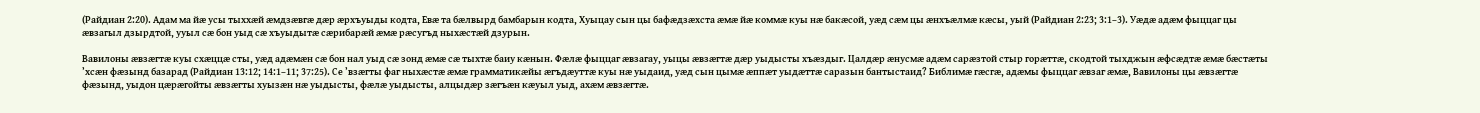(Райдиан 2:20). Адам ма йӕ усы тыххӕй ӕмдзӕвгӕ дӕр ӕрхъуыды кодта, Евӕ та бӕлвырд бамбарын кодта, Хуыцау сын цы бафӕдзӕхста ӕмӕ йӕ коммӕ куы нӕ бакӕсой, уӕд сӕм цы ӕнхъӕлмӕ кӕсы, уый (Райдиан 2:23; 3:1–3). Уӕдӕ адӕм фыццаг цы ӕвзагыл дзырдтой, ууыл сӕ бон уыд сӕ хъуыдытӕ сӕрибарӕй ӕмӕ рӕсугъд ныхӕстӕй дзурын.

Вавилоны ӕвзӕгтӕ куы схӕццӕ сты, уӕд адӕмӕн сӕ бон нал уыд сӕ зонд ӕмӕ сӕ тыхтӕ баиу кӕнын. Фӕлӕ фыццаг ӕвзагау, уыцы ӕвзӕгтӕ дӕр уыдысты хъӕздыг. Цалдӕр ӕнусмӕ адӕм сарӕзтой стыр горӕттӕ, скодтой тыхджын ӕфсӕдтӕ ӕмӕ бӕстӕты ’хсӕн фӕзынд базарад (Райдиан 13:12; 14:1–11; 37:25). Се ’взӕгты фаг ныхӕстӕ ӕмӕ грамматикӕйы ӕгъдӕуттӕ куы нӕ уыдаид, уӕд сын цымӕ ӕппӕт уыдӕттӕ саразын бантыстаид? Библимӕ гӕсгӕ, адӕмы фыццаг ӕвзаг ӕмӕ, Вавилоны цы ӕвзӕгтӕ фӕзынд, уыдон цӕрӕгойты ӕвзӕгты хуызӕн нӕ уыдысты, фӕлӕ уыдысты, алцыдӕр зӕгъӕн кӕуыл уыд, ахӕм ӕвзӕгтӕ.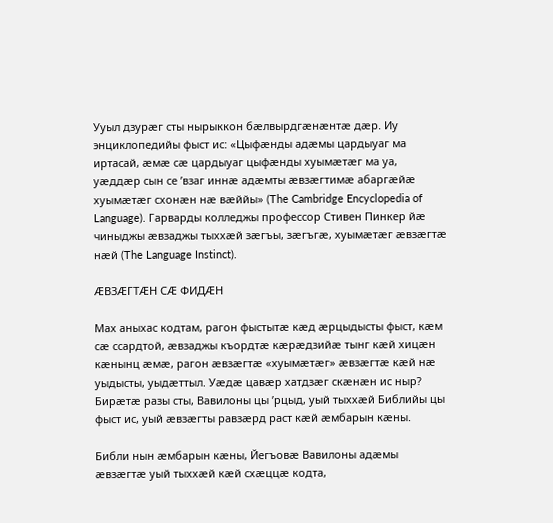Ууыл дзурӕг сты нырыккон бӕлвырдгӕнӕнтӕ дӕр. Иу энциклопедийы фыст ис: «Цыфӕнды адӕмы цардыуаг ма иртасай, ӕмӕ сӕ цардыуаг цыфӕнды хуымӕтӕг ма уа, уӕддӕр сын се ’взаг иннӕ адӕмты ӕвзӕгтимӕ абаргӕйӕ хуымӕтӕг схонӕн нӕ вӕййы» (The Cambridge Encyclopedia of Language). Гарварды колледжы профессор Стивен Пинкер йӕ чиныджы ӕвзаджы тыххӕй зӕгъы, зӕгъгӕ, хуымӕтӕг ӕвзӕгтӕ нӕй (The Language Instinct).

ӔВЗӔГТӔН СӔ ФИДӔН

Мах аныхас кодтам, рагон фыстытӕ кӕд ӕрцыдысты фыст, кӕм сӕ ссардтой, ӕвзаджы къордтӕ кӕрӕдзийӕ тынг кӕй хицӕн кӕнынц ӕмӕ, рагон ӕвзӕгтӕ «хуымӕтӕг» ӕвзӕгтӕ кӕй нӕ уыдысты, уыдӕттыл. Уӕдӕ цавӕр хатдзӕг скӕнӕн ис ныр? Бирӕтӕ разы сты, Вавилоны цы ’рцыд, уый тыххӕй Библийы цы фыст ис, уый ӕвзӕгты равзӕрд раст кӕй ӕмбарын кӕны.

Библи нын ӕмбарын кӕны, Йегъовӕ Вавилоны адӕмы ӕвзӕгтӕ уый тыххӕй кӕй схӕццӕ кодта,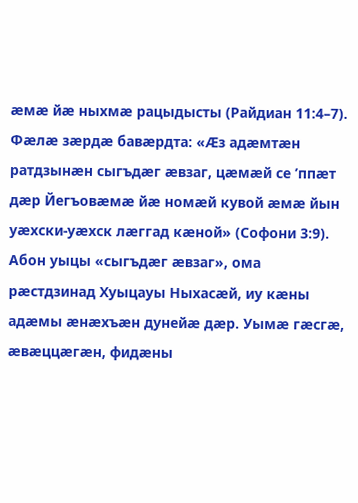ӕмӕ йӕ ныхмӕ рацыдысты (Райдиан 11:4–7). Фӕлӕ зӕрдӕ бавӕрдта: «Ӕз адӕмтӕн ратдзынӕн сыгъдӕг ӕвзаг, цӕмӕй се ’ппӕт дӕр Йегъовӕмӕ йӕ номӕй кувой ӕмӕ йын уӕхски-уӕхск лӕггад кӕной» (Софони 3:9). Абон уыцы «сыгъдӕг ӕвзаг», ома рӕстдзинад Хуыцауы Ныхасӕй, иу кӕны адӕмы ӕнӕхъӕн дунейӕ дӕр. Уымӕ гӕсгӕ, ӕвӕццӕгӕн, фидӕны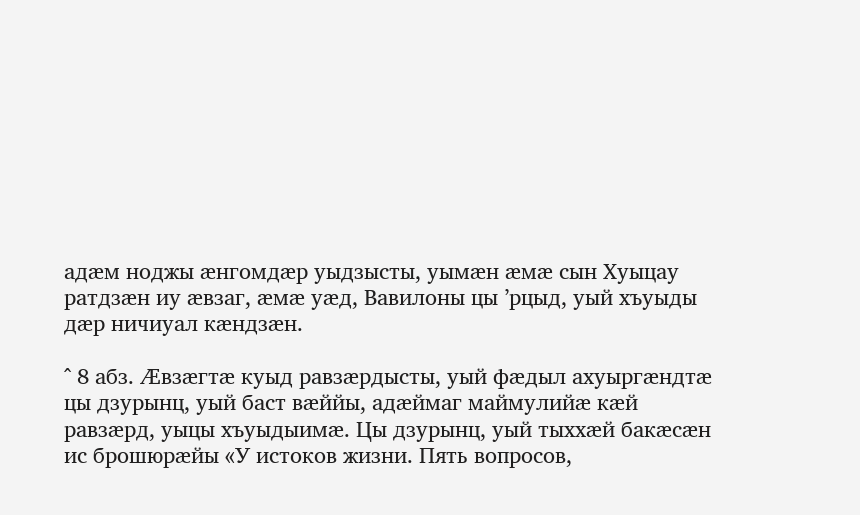адӕм ноджы ӕнгомдӕр уыдзысты, уымӕн ӕмӕ сын Хуыцау ратдзӕн иу ӕвзаг, ӕмӕ уӕд, Вавилоны цы ’рцыд, уый хъуыды дӕр ничиуал кӕндзӕн.

^ 8 абз. Ӕвзӕгтӕ куыд равзӕрдысты, уый фӕдыл ахуыргӕндтӕ цы дзурынц, уый баст вӕййы, адӕймаг маймулийӕ кӕй равзӕрд, уыцы хъуыдыимӕ. Цы дзурынц, уый тыххӕй бакӕсӕн ис брошюрӕйы «У истоков жизни. Пять вопросов,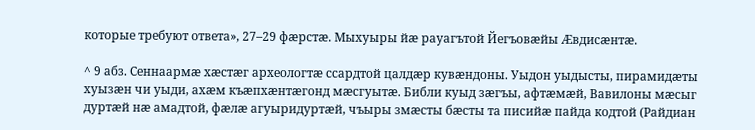которые требуют ответа», 27–29 фӕрстӕ. Мыхуыры йӕ рауагътой Йегъовӕйы Ӕвдисӕнтӕ.

^ 9 абз. Сеннаармӕ хӕстӕг археологтӕ ссардтой цалдӕр кувӕндоны. Уыдон уыдысты, пирамидӕты хуызӕн чи уыди, ахӕм къӕпхӕнтӕгонд мӕсгуытӕ. Библи куыд зӕгъы, афтӕмӕй, Вавилоны мӕсыг дуртӕй нӕ амадтой, фӕлӕ агуыридуртӕй, чъыры змӕсты бӕсты та писийӕ пайда кодтой (Райдиан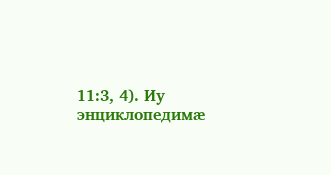11:3, 4). Иу энциклопедимӕ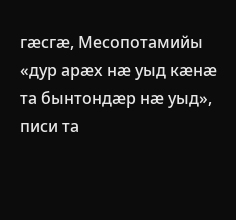гӕсгӕ, Месопотамийы «дур арӕх нӕ уыд кӕнӕ та бынтондӕр нӕ уыд», писи та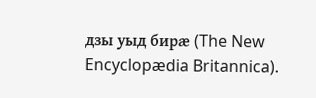дзы уыд бирӕ (The New Encyclopædia Britannica).